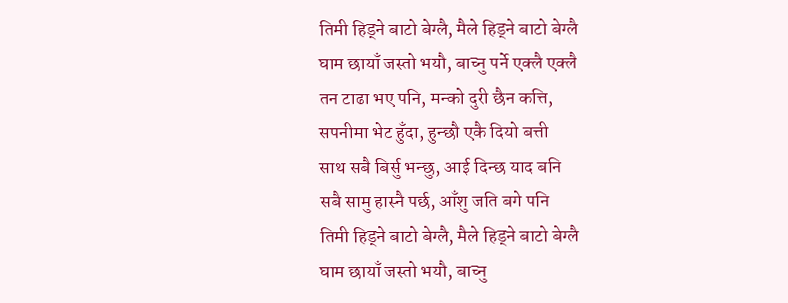तिमी हिड्ने बाटो बेग्लै, मैले हिड्ने बाटो बेग्लै
घाम छायाँ जस्तो भयौ, बाच्नु पर्ने एक्लै एक्लै
तन टाढा भए पनि, मन्को दुरी छैन कत्ति,
सपनीमा भेट हुँदा, हुन्छौ एकै दियो बत्ती
साथ सबै बिर्सु भन्छु, आई दिन्छ याद बनि
सबै सामु हास्नै पर्छ, आँशु जति बगे पनि
तिमी हिड्ने बाटो बेग्लै, मैले हिड्ने बाटो बेग्लै
घाम छायाँ जस्तो भयौ, बाच्नु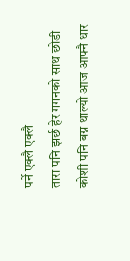पर्ने एक्लै एक्लै
तारा पनि झर्छ हेर गगनको साथ छोडी
कोशी पनि बग्न थाल्यो आज आफ्नै धार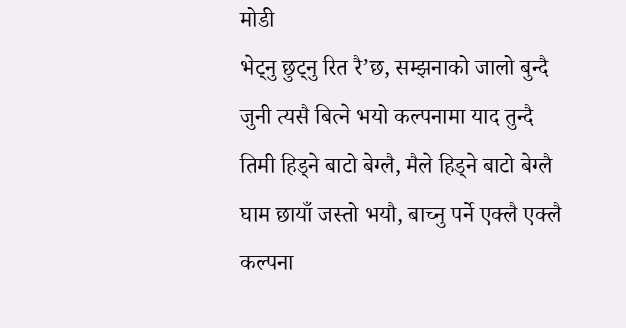मोडी
भेट्नु छुट्नु रित रै’छ, सम्झनाको जालो बुन्दै
जुनी त्यसै बित्ने भयो कल्पनामा याद तुन्दै
तिमी हिड्ने बाटो बेग्लै, मैले हिड्ने बाटो बेग्लै
घाम छायाँ जस्तो भयौ, बाच्नु पर्ने एक्लै एक्लै
कल्पना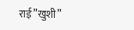राई”खुशी”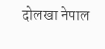दोलखा नेपाल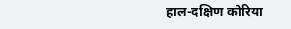हाल-दक्षिण कोरिया